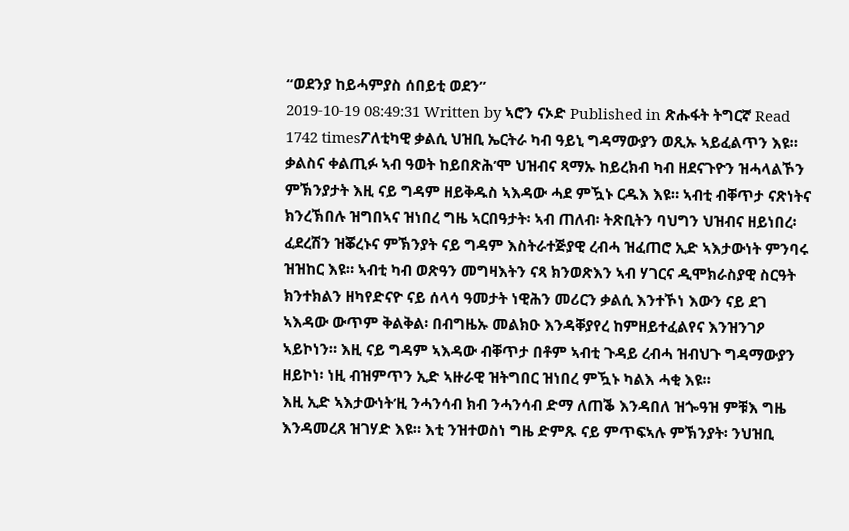“ወደንያ ከይሓምያስ ሰበይቲ ወደን”
2019-10-19 08:49:31 Written by ኣሮን ናኦድ Published in ጽሑፋት ትግርኛ Read 1742 timesፖለቲካዊ ቃልሲ ህዝቢ ኤርትራ ካብ ዓይኒ ግዳማውያን ወጺኡ ኣይፈልጥን እዩ። ቃልስና ቀልጢፉ ኣብ ዓወት ከይበጽሕ’ሞ ህዝብና ጻማኡ ከይረክብ ካብ ዘደናጉዮን ዝሓላልኾን ምኽንያታት እዚ ናይ ግዳም ዘይቅዱስ ኣእዳው ሓደ ምዃኑ ርዱእ እዩ። ኣብቲ ብቐጥታ ናጽነትና ክንረኽበሉ ዝግበኣና ዝነበረ ግዜ ኣርበዓታት፡ ኣብ ጠለብ፡ ትጽቢትን ባህግን ህዝብና ዘይነበረ፡ ፈደረሽን ዝቖረኑና ምኽንያት ናይ ግዳም እስትራተጅያዊ ረብሓ ዝፈጠሮ ኢድ ኣእታውነት ምንባሩ ዝዝከር እዩ። ኣብቲ ካብ ወጽዓን መግዛእትን ናጻ ክንወጽእን ኣብ ሃገርና ዲሞክራስያዊ ስርዓት ክንተክልን ዘካየድናዮ ናይ ሰላሳ ዓመታት ነዊሕን መሪርን ቃልሲ እንተኾነ እውን ናይ ደገ ኣእዳው ውጥም ቅልቅል፡ በብግዜኡ መልክዑ እንዳቐያየረ ከምዘይተፈልየና እንዝንገዖ ኣይኮነን። እዚ ናይ ግዳም ኣእዳው ብቐጥታ በቶም ኣብቲ ጉዳይ ረብሓ ዝብህጉ ግዳማውያን ዘይኮነ፡ ነዚ ብዝምጥን ኢድ ኣዙራዊ ዝትግበር ዝነበረ ምዃኑ ካልእ ሓቂ እዩ።
እዚ ኢድ ኣእታውነት’ዚ ንሓንሳብ ክብ ንሓንሳብ ድማ ለጠቕ እንዳበለ ዝጐዓዝ ምቹእ ግዜ እንዳመረጸ ዝገሃድ እዩ። እቲ ንዝተወስነ ግዜ ድምጹ ናይ ምጥፍኣሉ ምኽንያት፡ ንህዝቢ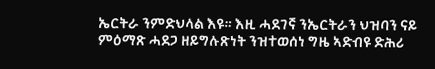ኤርትራ ንምድህላል እዩ። እዚ ሓደገኛ ንኤርትራን ህዝባን ናይ ምዕማጽ ሓደጋ ዘይግሉጽነት ንዝተወሰነ ግዜ ኣድብዩ ድሕሪ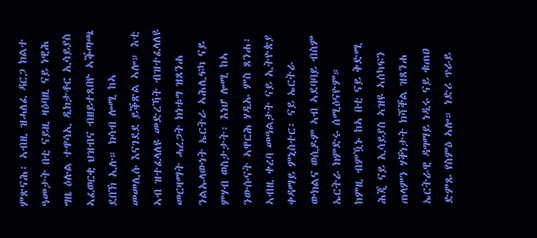ምጽናሕ፡ ኣብዚ ዝሓለፈ ዳርጋ ክልተ ዓመታት በቲ ናይዚ ዛዕባዚ ናይ ነዊሕ ግዜ ዕሉል ተዋሳኢ ዲክታቶር ኢሳይያስ ኣፈወርቂ ህዝብና ብዘይተጸበዮ ኣቕጣጫ ደበኽ ኢሉ። ክሳብ ሎሚ ከኣ መመሊሱ እናገደደ ይቕጽል ኣሎ። እቲ ኣብ ዝተፈላለዩ መድረኻት ብዝተፈላለዩ መርዛማት ሓረጋት ክነቱግ ዝጸንሐ ንልኡላውነት ኤርትራ ኣሕሊፍካ ናይ ምሃብ ወስታታት፡ እነሆ ሎሚ ከኣ ንውሱናት ኣዋርሕ ሃዲኡ ምስ ጸንሐ፡ ኣብዚ ቀረባ መዓልታት ናይ ኢትዮጵያ ቀዳማይ ምኒስተር፡ ናይ ኤርትራ ውክልና ወሲዶም ኣብ ኣደባባይ ብስም ኤርትራ ክምድሩ ሰሚዕናዮም።
ከምዚ ብምዃኑ ከኣ በቲ ናይ ቅድሚ ሕጂ ናይ ኢሳይያስ ኣዝዩ ኣሰካፍን ጠላምን ሃቐነታት ክሻቐል ዝጸንሐ ኤርትራዊ ዳግማይ ነዲሩ ናይ ቁጠዐ ድምጹ የስምዕ ኣሎ። ነድሪ ጥራይ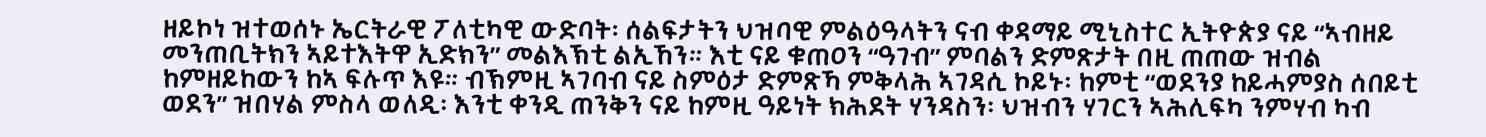ዘይኮነ ዝተወሰኑ ኤርትራዊ ፖለቲካዊ ውድባት፡ ሰልፍታትን ህዝባዊ ምልዕዓላትን ናብ ቀዳማይ ሚኒስተር ኢትዮጵያ ናይ “ኣብዘይ መንጠቢትክን ኣይተእትዋ ኢድክን” መልእኽቲ ልኢኸን። እቲ ናይ ቁጠዐን “ዓገብ” ምባልን ድምጽታት በዚ ጠጠው ዝብል ከምዘይከውን ከኣ ፍሉጥ እዩ። ብኽምዚ ኣገባብ ናይ ስምዕታ ድምጽኻ ምቅላሕ ኣገዳሲ ኮይኑ፡ ከምቲ “ወደንያ ከይሓምያስ ሰበይቲ ወደን” ዝበሃል ምስላ ወለዲ፡ እንቲ ቀንዲ ጠንቅን ናይ ከምዚ ዓይነት ክሕደት ሃንዳስን፡ ህዝብን ሃገርን ኣሕሊፍካ ንምሃብ ካብ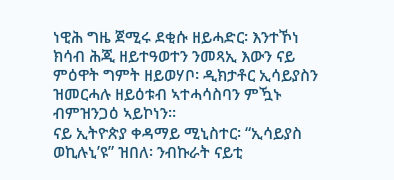ነዊሕ ግዜ ጀሚሩ ደቂሱ ዘይሓድር፡ እንተኾነ ክሳብ ሕጂ ዘይተዓወተን ንመጻኢ እውን ናይ ምዕዋት ግምት ዘይወሃቦ፡ ዲክታቶር ኢሳይያስን ዝመርሓሉ ዘይዕቱብ ኣተሓሳስባን ምዃኑ ብምዝንጋዕ ኣይኮነን።
ናይ ኢትዮጵያ ቀዳማይ ሚኒስተር፡ “ኢሳይያስ ወኪሉኒ’ዩ” ዝበለ፡ ንብኩራት ናይቲ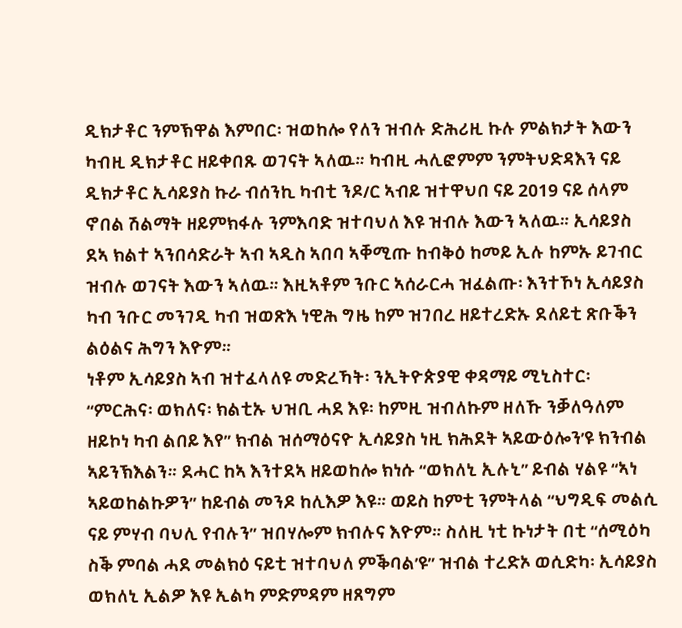ዲክታቶር ንምኽዋል እምበር፡ ዝወከሎ የለን ዝብሉ ድሕሪዚ ኩሉ ምልክታት እውን ካብዚ ዲክታቶር ዘይቀበጹ ወገናት ኣለዉ። ካብዚ ሓሊፎምም ንምትህድዳእን ናይ ዲክታቶር ኢሳይያስ ኩራ ብሰንኪ ካብቲ ንዶ/ር ኣብይ ዝተዋህበ ናይ 2019 ናይ ሰላም ኖበል ሽልማት ዘይምክፋሉ ንምእባድ ዝተባህለ እዩ ዝብሉ እውን ኣለዉ። ኢሳይያስ ደኣ ክልተ ኣንበሳድራት ኣብ ኣዲስ ኣበባ ኣቐሚጡ ከብቅዕ ከመይ ኢሉ ከምኡ ይገብር ዝብሉ ወገናት እውን ኣለዉ። እዚኣቶም ንቡር ኣሰራርሓ ዝፈልጡ፡ እንተኾነ ኢሳይያስ ካብ ንቡር መንገዲ ካብ ዝወጽእ ነዊሕ ግዜ ከም ዝገበረ ዘይተረድኡ ደለይቲ ጽቡቕን ልዕልና ሕግን እዮም።
ነቶም ኢሳይያስ ኣብ ዝተፈላለዩ መድረኻት፡ ንኢትዮጵያዊ ቀዳማይ ሚኒስተር፡ “ምርሕና፡ ወክለና፡ ክልቲኡ ህዝቢ ሓደ እዩ፡ ከምዚ ዝብለኩም ዘለኹ ንቓለዓለም ዘይኮነ ካብ ልበይ እየ” ክብል ዝሰማዕናዮ ኢሳይያስ ነዚ ክሕደት ኣይውዕሎን’ዩ ክንብል ኣይንኽእልን። ደሓር ከኣ እንተደኣ ዘይወከሎ ክነሱ “ወክለኒ ኢሉኒ” ይብል ሃልዩ “ኣነ ኣይወከልኩዎን” ከይብል መንዶ ከሊእዎ እዩ። ወይስ ከምቲ ንምትላል “ህግዲፍ መልሲ ናይ ምሃብ ባህሊ የብሉን” ዝበሃሎም ክብሉና እዮም። ስለዚ ነቲ ኩነታት በቲ “ሰሚዕካ ስቕ ምባል ሓደ መልክዕ ናይቲ ዝተባህለ ምቕባል’ዩ” ዝብል ተረድኦ ወሲድካ፡ ኢሳይያስ ወክለኒ ኢልዎ እዩ ኢልካ ምድምዳም ዘጸግም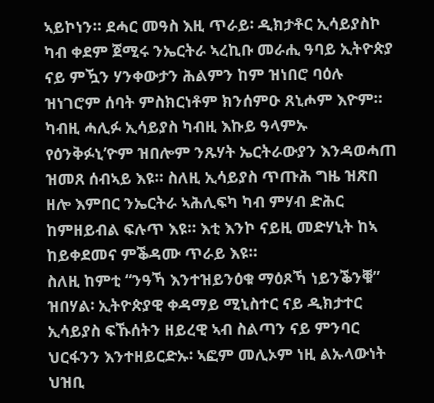ኣይኮነን። ደሓር መዓስ እዚ ጥራይ፡ ዲክታቶር ኢሳይያስኮ ካብ ቀደም ጀሚሩ ንኤርትራ ኣረኪቡ መራሒ ዓባይ ኢትዮጵያ ናይ ምዃን ሃንቀውታን ሕልምን ከም ዝነበሮ ባዕሉ ዝነገሮም ሰባት ምስክርነቶም ክንሰምዑ ጸኒሖም እዮም። ካብዚ ሓሊፉ ኢሳይያስ ካብዚ እኩይ ዓላምኡ የዕንቅፉኒ’ዮም ዝበሎም ንጹሃት ኤርትራውያን እንዳወሓጠ ዝመጸ ሰብኣይ እዩ። ስለዚ ኢሳይያስ ጥጡሕ ግዜ ዝጽበ ዘሎ እምበር ንኤርትራ ኣሕሊፍካ ካብ ምሃብ ድሕር ከምዘይብል ፍሉጥ እዩ። እቲ እንኮ ናይዚ መድሃኒት ከኣ ከይቀደመና ምቕዳሙ ጥራይ እዩ።
ስለዚ ከምቲ “ንዓኻ እንተዝይንዕቁ ማዕጾኻ ነይንቕንቑ” ዝበሃል፡ ኢትዮጵያዊ ቀዳማይ ሚኒስተር ናይ ዲክታተር ኢሳይያስ ፍኹሰትን ዘይረዊ ኣብ ስልጣን ናይ ምንባር ህርፋንን እንተዘይርድኡ፡ ኣፎም መሊኦም ነዚ ልኡላውነት ህዝቢ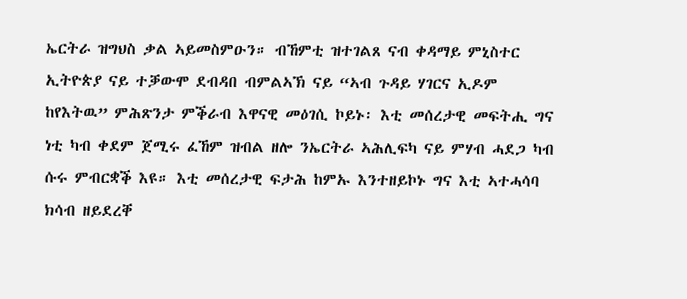ኤርትራ ዝግህስ ቃል ኣይመስምዑን። ብኸምቲ ዝተገልጸ ናብ ቀዳማይ ምኒስተር ኢትዮጵያ ናይ ተቓውሞ ደብዳበ ብምልኣኽ ናይ “ኣብ ጉዳይ ሃገርና ኢዶም ከየእትዉ” ምሕጽንታ ምቕራብ እዋናዊ መዕገሲ ኮይኑ፡ እቲ መሰረታዊ መፍትሒ ግና ነቲ ካብ ቀደም ጀሚሩ ፈኸም ዝብል ዘሎ ንኤርትራ ኣሕሊፍካ ናይ ምሃብ ሓደጋ ካብ ሱሩ ምብርቋቕ እዩ። እቲ መሰረታዊ ፍታሕ ከምኡ እንተዘይኮኑ ግና እቲ ኣተሓሳባ ክሳብ ዘይደረቐ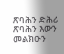ጽባሕን ድሕሪ ጽባሕን እውን መልክዑን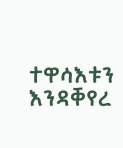ተዋሳእቱን እንዳቐየረ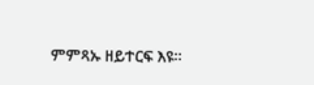ምምጻኡ ዘይተርፍ እዩ።